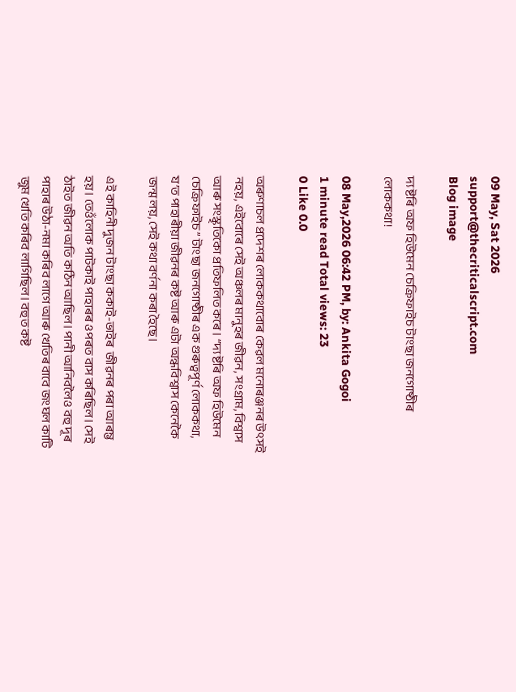09 May, Sat 2026
support@thecriticalscript.com
Blog image

দ্য ষ্টৰি অফ হিউমেন চেক্ৰিফাইচ টাংছা জনগোষ্ঠীৰ লোককথা!

08 May,2026 06:42 PM, by: Ankita Gogoi
1 minute read Total views: 23
0 Like 0.0

অৰুণাচল প্ৰদেশৰ লোককথাবোৰ কেৱল মনোৰঞ্জনৰ উৎসই নহয়, এইবোৰে সেই অঞ্চলৰ মানুহৰ জীৱন, সংগ্ৰাম, বিশ্বাস আৰু সংস্কৃতিকো প্ৰতিফলিত কৰে। “দ্য ষ্টৰি অফ হিউমেন চেক্ৰিফাইচ” টাংছা জনগোষ্ঠীৰ এক গুৰুত্বপূর্ণ লোককথা, য’ত পাহাৰীয়া জীৱনৰ কষ্ট আৰু এটা অন্ধবিশ্বাস কেনেকৈ জন্ম লয়, সেই কথা বৰ্ণনা কৰা হৈছে।

এই কাহিনী দুজন টাংছা ককাই-ভাইৰ  জীৱনৰ পৰা আৰম্ভ হয়। তেওঁলোক পাটকাই পাহাৰৰ ওপৰত বাস কৰিছিল। সেই ঠাইত জীৱন অতি কঠিন আছিল। পানী আনিবলৈও বহু দূৰ পাহাৰ উঠা-নমা কৰিব লাগে আৰু খেতিৰ বাবে জংঘল কাটি জুম খেতি কৰিব লাগিছিল। বহুত কষ্ট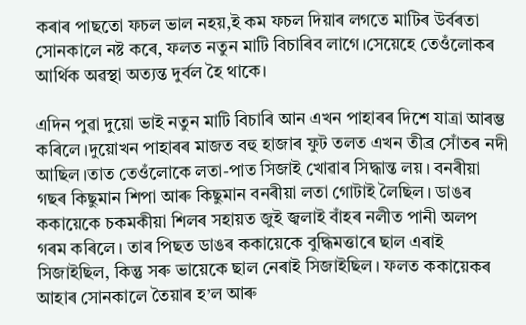কৰাৰ পাছতো ফচল ভাল নহয়,ই কম ফচল দিয়াৰ লগতে মাটিৰ উৰ্বৰতা সোনকালে নষ্ট কৰে, ফলত নতুন মাটি বিচাৰিব লাগে।সেয়েহে তেওঁলোকৰ আৰ্থিক অৱস্থা অত্যন্ত দুৰ্বল হৈ থাকে।

এদিন পুৱা দুয়ো ভাই নতুন মাটি বিচাৰি আন এখন পাহাৰৰ দিশে যাত্ৰা আৰম্ভ কৰিলে।দুয়োখন পাহাৰৰ মাজত বহু হাজাৰ ফুট তলত এখন তীব্ৰ সোঁতৰ নদী আছিল।তাত তেওঁলোকে লতা-পাত সিজাই খোৱাৰ সিদ্ধান্ত লয়। বনৰীয়া গছৰ কিছুমান শিপা আৰু কিছুমান বনৰীয়া লতা গোটাই লৈছিল। ডাঙৰ ককায়েকে চকমকীয়া শিলৰ সহায়ত জুই জ্বলাই বাঁহৰ নলীত পানী অলপ গৰম কৰিলে। তাৰ পিছত ডাঙৰ ককায়েকে বুদ্ধিমত্তাৰে ছাল এৰাই সিজাইছিল, কিন্তু সৰু ভায়েকে ছাল নেৰাই সিজাইছিল। ফলত ককায়েকৰ আহাৰ সোনকালে তৈয়াৰ হ’ল আৰু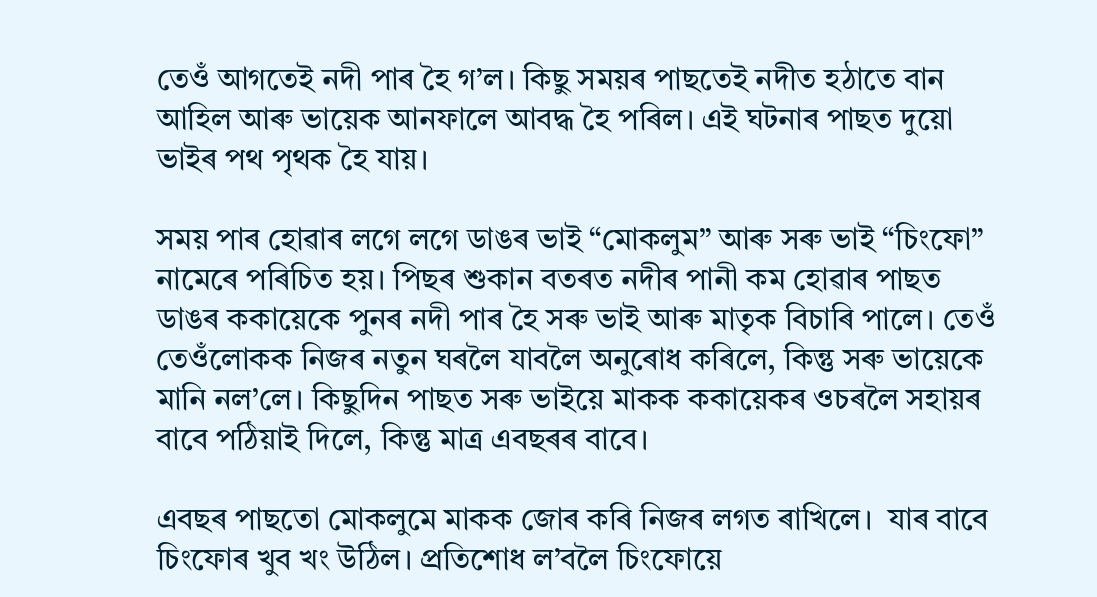তেওঁ আগতেই নদী পাৰ হৈ গ’ল। কিছু সময়ৰ পাছতেই নদীত হঠাতে বান আহিল আৰু ভায়েক আনফালে আবদ্ধ হৈ পৰিল। এই ঘটনাৰ পাছত দুয়ো ভাইৰ পথ পৃথক হৈ যায়।

সময় পাৰ হোৱাৰ লগে লগে ডাঙৰ ভাই “মোকলুম” আৰু সৰু ভাই “চিংফো” নামেৰে পৰিচিত হয়। পিছৰ শুকান বতৰত নদীৰ পানী কম হোৱাৰ পাছত ডাঙৰ ককায়েকে পুনৰ নদী পাৰ হৈ সৰু ভাই আৰু মাতৃক বিচাৰি পালে। তেওঁ তেওঁলোকক নিজৰ নতুন ঘৰলৈ যাবলৈ অনুৰোধ কৰিলে, কিন্তু সৰু ভায়েকে মানি নল’লে। কিছুদিন পাছত সৰু ভাইয়ে মাকক ককায়েকৰ ওচৰলৈ সহায়ৰ বাবে পঠিয়াই দিলে, কিন্তু মাত্ৰ এবছৰৰ বাবে।

এবছৰ পাছতো মোকলুমে মাকক জোৰ কৰি নিজৰ লগত ৰাখিলে।  যাৰ বাবে চিংফোৰ খুব খং উঠিল। প্ৰতিশোধ ল’বলৈ চিংফোয়ে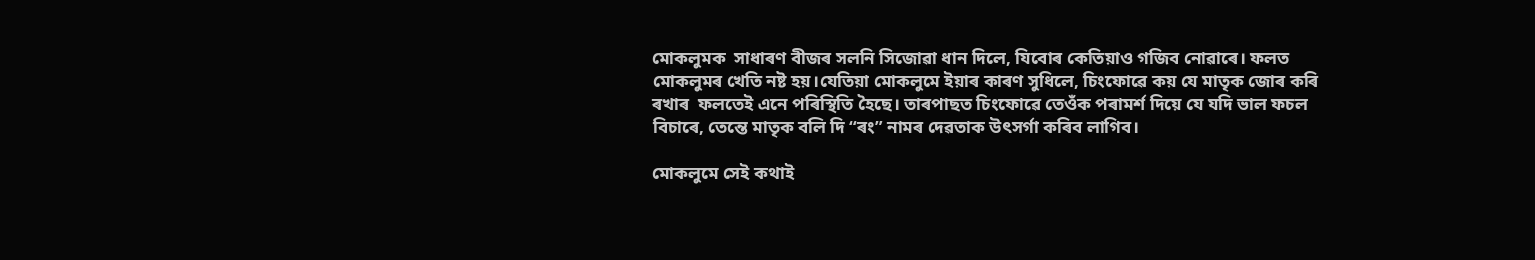মোকলুমক  সাধাৰণ বীজৰ সলনি সিজোৱা ধান দিলে, যিবোৰ কেতিয়াও গজিব নোৱাৰে। ফলত মোকলুমৰ খেতি নষ্ট হয়।যেতিয়া মোকলুমে ইয়াৰ কাৰণ সুধিলে, চিংফোৱে কয় যে মাতৃক জোৰ কৰি ৰখাৰ  ফলতেই এনে পৰিস্থিতি হৈছে। তাৰপাছত চিংফোৱে তেওঁক পৰামৰ্শ দিয়ে যে যদি ভাল ফচল বিচাৰে, তেন্তে মাতৃক বলি দি “ৰং” নামৰ দেৱতাক উৎসৰ্গা কৰিব লাগিব।

মোকলুমে সেই কথাই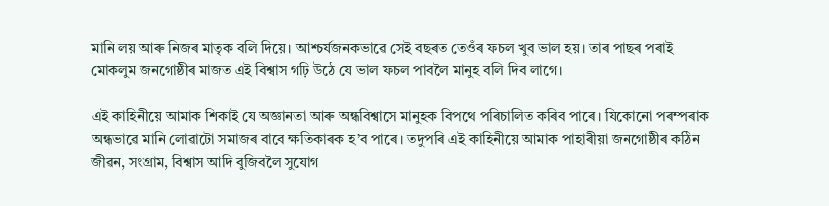মানি লয় আৰু নিজৰ মাতৃক বলি দিয়ে। আশ্চৰ্যজনকভাৱে সেই বছৰত তেওঁৰ ফচল খুব ভাল হয়। তাৰ পাছৰ পৰাই মোকলুম জনগোষ্ঠীৰ মাজত এই বিশ্বাস গঢ়ি উঠে যে ভাল ফচল পাবলৈ মানুহ বলি দিব লাগে।

এই কাহিনীয়ে আমাক শিকাই যে অজ্ঞানতা আৰু অন্ধবিশ্বাসে মানুহক বিপথে পৰিচালিত কৰিব পাৰে। যিকোনো পৰম্পৰাক অন্ধভাৱে মানি লোৱাটো সমাজৰ বাবে ক্ষতিকাৰক হ’ব পাৰে। তদুপৰি এই কাহিনীয়ে আমাক পাহাৰীয়া জনগোষ্ঠীৰ কঠিন জীৱন, সংগ্ৰাম, বিশ্বাস আদি বুজিবলৈ সুযোগ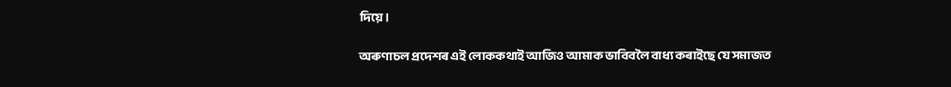দিয়ে।

অৰুণাচল প্ৰদেশৰ এই লোককথাই আজিও আমাক ভাবিবলৈ বাধ্য কৰাইছে যে সমাজত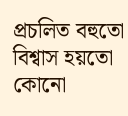প্ৰচলিত বহুতো বিশ্বাস হয়তো কোনো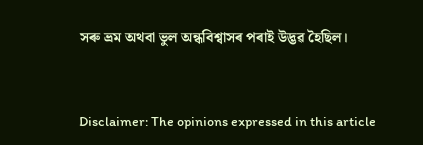সৰু ভ্ৰম অথবা ভুল অন্ধবিশ্বাসৰ পৰাই উদ্ভৱ হৈছিল।



Disclaimer: The opinions expressed in this article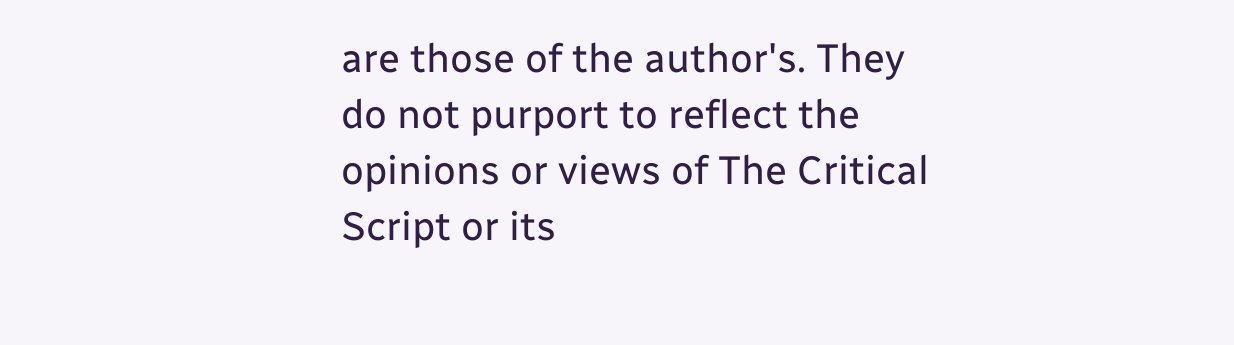are those of the author's. They do not purport to reflect the opinions or views of The Critical Script or its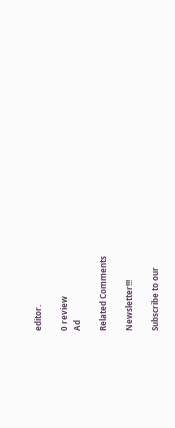editor.

0 review
Ad

Related Comments

Newsletter!!!

Subscribe to our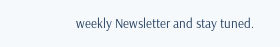weekly Newsletter and stay tuned.